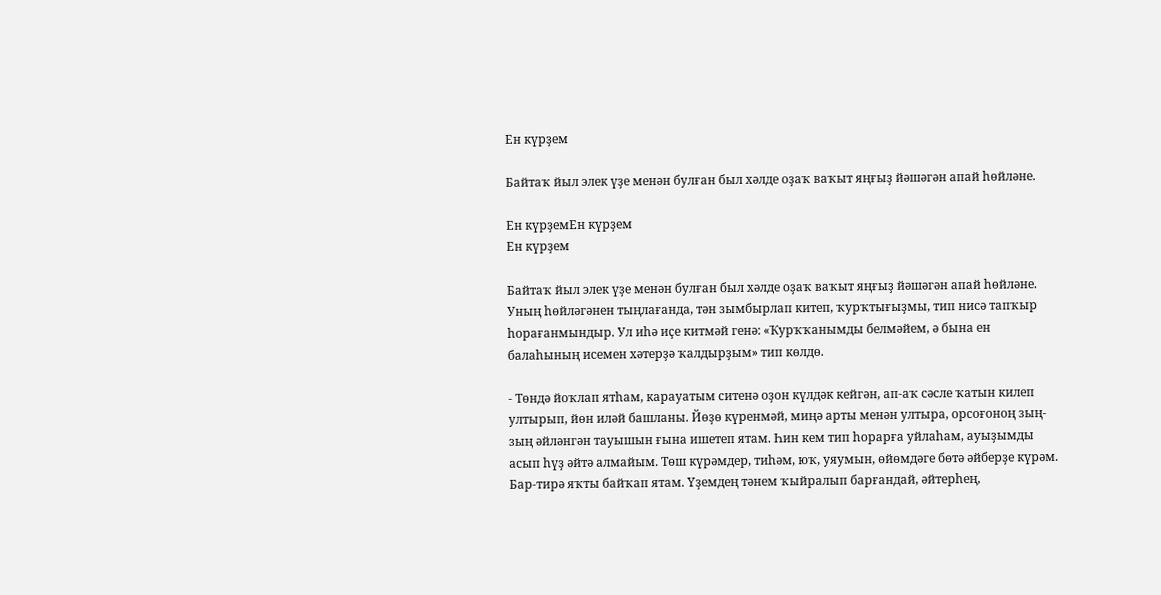Ен күрҙем

Байтаҡ йыл элек үҙе менән булған был хәлде оҙаҡ ваҡыт яңғыҙ йәшәгән апай һөйләне.

Ен күрҙемЕн күрҙем
Ен күрҙем

Байтаҡ йыл элек үҙе менән булған был хәлде оҙаҡ ваҡыт яңғыҙ йәшәгән апай һөйләне. Уның һөйләгәнен тыңлағанда, тән зымбырлап китеп, ҡурҡтығыҙмы, тип нисә тапҡыр һорағанмындыр. Ул иһә иҫе китмәй генә: «Ҡурҡҡанымды белмәйем, ә бына ен балаһының исемен хәтерҙә ҡалдырҙым» тип көлдө.

- Төндә йоҡлап ятһам, карауатым ситенә оҙон күлдәк кейгән, ап-аҡ сәсле ҡатын килеп ултырып, йөн иләй башланы. Йөҙө күренмәй, миңә арты менән ултыра, орсоғоноң зың-зың әйләнгән тауышын ғына ишетеп ятам. Һин кем тип һорарға уйлаһам, ауыҙымды асып һүҙ әйтә алмайым. Төш күрәмдер, тиһәм, юҡ, уяумын, өйөмдәге бөтә әйберҙе күрәм. Бар-тирә яҡты байҡап ятам. Үҙемдең тәнем ҡыйралып барғандай, әйтерһең,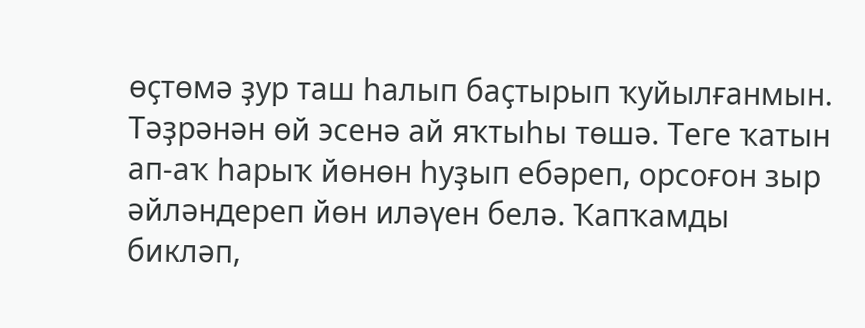өҫтөмә ҙур таш һалып баҫтырып ҡуйылғанмын. Тәҙрәнән өй эсенә ай яҡтыһы төшә. Теге ҡатын ап-аҡ һарыҡ йөнөн һуҙып ебәреп, орсоғон зыр әйләндереп йөн иләүен белә. Ҡапҡамды бикләп,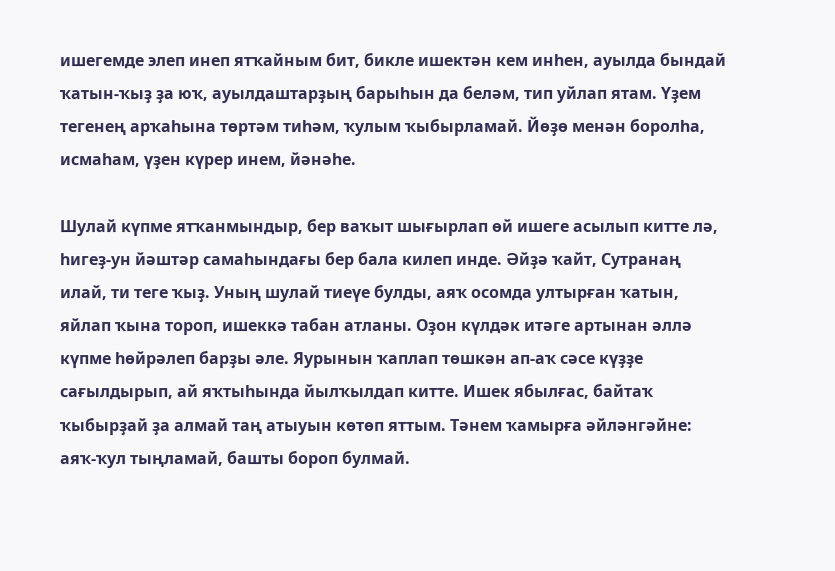ишегемде элеп инеп ятҡайным бит, бикле ишектән кем инһен, ауылда бындай ҡатын-ҡыҙ ҙа юҡ, ауылдаштарҙың барыһын да беләм, тип уйлап ятам. Үҙем тегенең арҡаһына төртәм тиһәм, ҡулым ҡыбырламай. Йөҙө менән боролһа, исмаһам, үҙен күрер инем, йәнәһе.

Шулай күпме ятҡанмындыр, бер ваҡыт шығырлап өй ишеге асылып китте лә, һигеҙ-ун йәштәр самаһындағы бер бала килеп инде. Әйҙә ҡайт, Сутранаң илай, ти теге ҡыҙ. Уның шулай тиеүе булды, аяҡ осомда ултырған ҡатын, яйлап ҡына тороп, ишеккә табан атланы. Оҙон күлдәк итәге артынан әллә күпме һөйрәлеп барҙы әле. Яурынын ҡаплап төшкән ап-аҡ сәсе күҙҙе сағылдырып, ай яҡтыһында йылҡылдап китте. Ишек ябылғас, байтаҡ ҡыбырҙай ҙа алмай таң атыуын көтөп яттым. Тәнем ҡамырға әйләнгәйне: аяҡ-ҡул тыңламай, башты бороп булмай.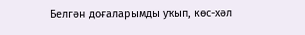Белгән доғаларымды уҡып, көс-хәл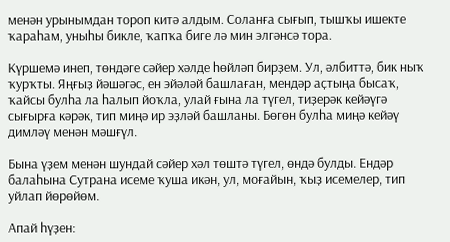менән урынымдан тороп китә алдым. Соланға сығып, тышҡы ишекте ҡараһам, уныһы бикле, ҡапҡа биге лә мин элгәнсә тора.

Күршемә инеп, төндәге сәйер хәлде һөйләп бирҙем. Ул, әлбиттә, бик ныҡ ҡурҡты. Яңғыҙ йәшәгәс, ен эйәләй башлаған, мендәр аҫтыңа бысаҡ, ҡайсы булһа ла һалып йоҡла, улай ғына ла түгел, тиҙерәк кейәүгә сығырға кәрәк, тип миңә ир эҙләй башланы. Бөгөн булһа миңә кейәү димләү менән мәшғүл.

Бына үҙем менән шундай сәйер хәл төштә түгел, өндә булды. Ендәр балаһына Сутрана исеме ҡуша икән, ул, моғайын, ҡыҙ исемелер, тип уйлап йөрөйөм.

Апай һүҙен: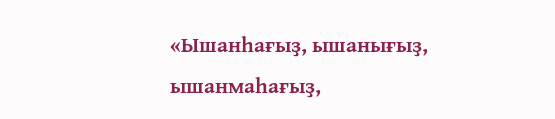«Ышанһағыҙ, ышанығыҙ, ышанмаһағыҙ,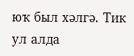юҡ был хәлгә. Тик ул алда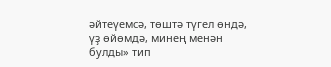әйтеүемсә, төштә түгел өндә, үҙ өйөмдә, минең менән булды» тип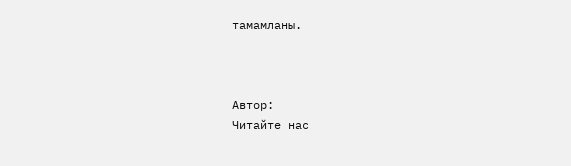тамамланы.



Автор:
Читайте нас